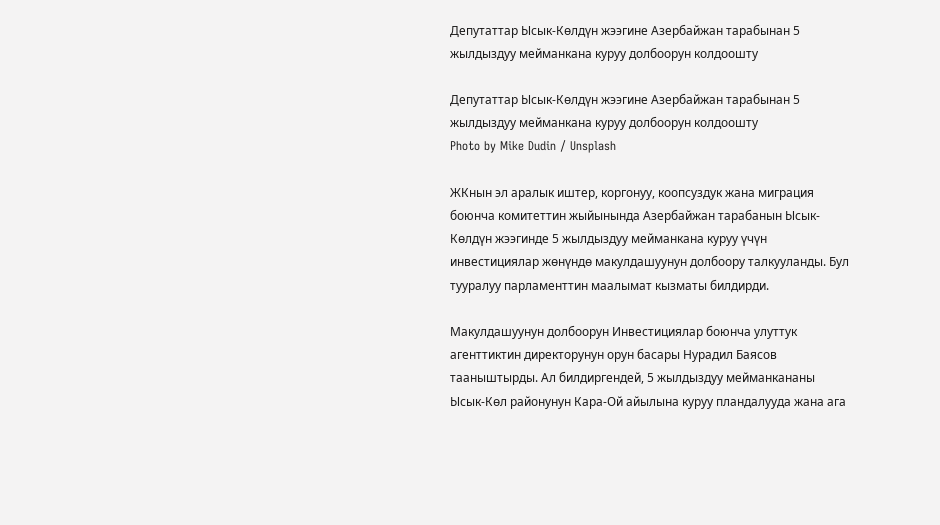Депутаттар Ысык-Көлдүн жээгине Азербайжан тарабынан 5 жылдыздуу мейманкана куруу долбоорун колдоошту

Депутаттар Ысык-Көлдүн жээгине Азербайжан тарабынан 5 жылдыздуу мейманкана куруу долбоорун колдоошту
Photo by Mike Dudin / Unsplash

ЖКнын эл аралык иштер, коргонуу, коопсуздук жана миграция боюнча комитеттин жыйынында Азербайжан тарабанын Ысык-Көлдүн жээгинде 5 жылдыздуу мейманкана куруу үчүн инвестициялар жөнүндө макулдашуунун долбоору талкууланды. Бул тууралуу парламенттин маалымат кызматы билдирди.

Макулдашуунун долбоорун Инвестициялар боюнча улуттук агенттиктин директорунун орун басары Нурадил Баясов тааныштырды. Ал билдиргендей, 5 жылдыздуу мейманкананы  Ысык-Көл районунун Кара-Ой айылына куруу пландалууда жана ага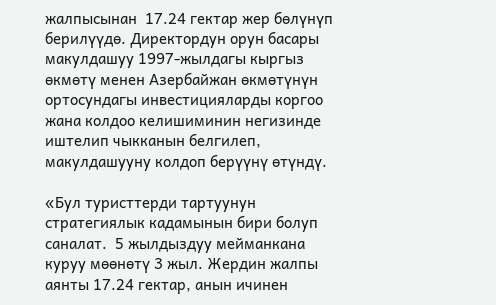жалпысынан  17.24 гектар жер бөлүнүп берилүүдө. Директордун орун басары макулдашуу 1997-жылдагы кыргыз өкмөтү менен Азербайжан өкмөтүнүн ортосундагы инвестицияларды коргоо жана колдоо келишиминин негизинде иштелип чыкканын белгилеп, макулдашууну колдоп берүүнү өтүндү.

«Бул туристтерди тартуунун стратегиялык кадамынын бири болуп саналат.  5 жылдыздуу мейманкана куруу мөөнөтү 3 жыл. Жердин жалпы аянты 17.24 гектар, анын ичинен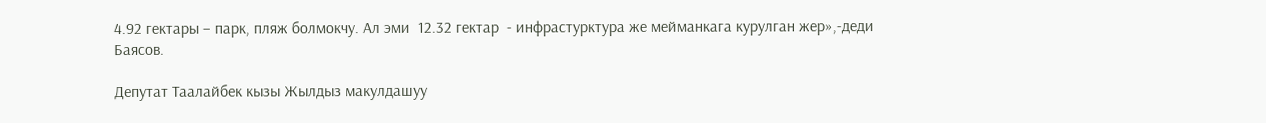4.92 гектары – парк, пляж болмокчу. Ал эми  12.32 гектар  - инфрастурктура же мейманкага курулган жер»,-деди Баясов.

Депутат Таалайбек кызы Жылдыз макулдашуу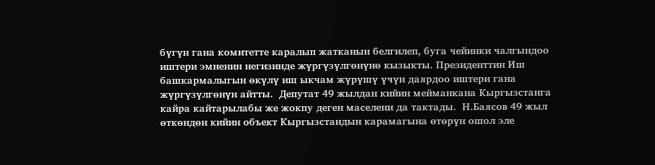бүгүн гана комитетте каралып жатканын белгилеп, буга чейинки чалгындоо иштери эмненин негизинде жүргүзүлгөнүнө кызыкты. Президенттин Иш башкармалыгын өкүлү иш ыкчам жүрүшү үчүн даярдоо иштери гана жүргүзүлгөнүн айтты.  Депутат 49 жылдан кийин мейманкана Кыргызстанга кайра кайтарылабы же жокпу деген маселени да тактады.  Н.Баясов 49 жыл өткөндөн кийин объект Кыргызстандын карамагына өтөрүн ошол эле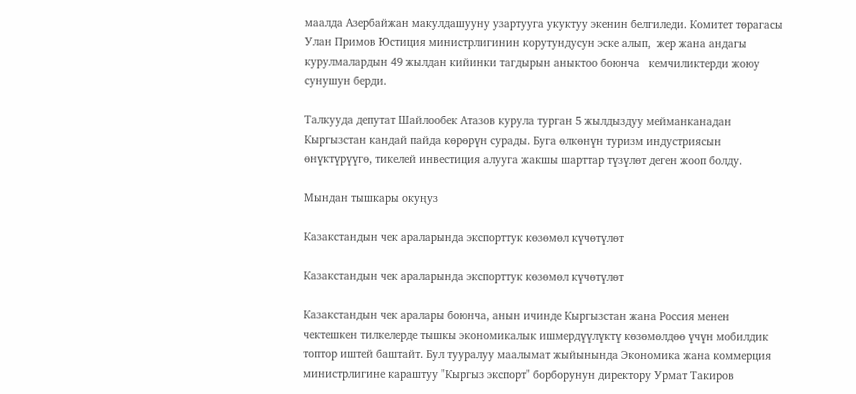маалда Азербайжан макулдашууну узартууга укуктуу экенин белгиледи. Комитет төрагасы Улан Примов Юстиция министрлигинин корутундусун эске алып,  жер жана андагы курулмалардын 49 жылдан кийинки тагдырын аныктоо боюнча   кемчиликтерди жоюу сунушун берди.

Талкууда депутат Шайлообек Атазов курула турган 5 жылдыздуу мейманканадан Кыргызстан кандай пайда көрөрүн сурады. Буга өлкөнүн туризм индустриясын өнүктүрүүгө, тикелей инвестиция алууга жакшы шарттар түзүлөт деген жооп болду.

Мындан тышкары окуңуз

Казакстандын чек араларында экспорттук көзөмөл күчөтүлөт

Казакстандын чек араларында экспорттук көзөмөл күчөтүлөт

Казакстандын чек аралары боюнча, анын ичинде Кыргызстан жана Россия менен чектешкен тилкелерде тышкы экономикалык ишмердүүлүктү көзөмөлдөө үчүн мобилдик топтор иштей баштайт. Бул тууралуу маалымат жыйынында Экономика жана коммерция министрлигине караштуу "Кыргыз экспорт" борборунун директору Урмат Такиров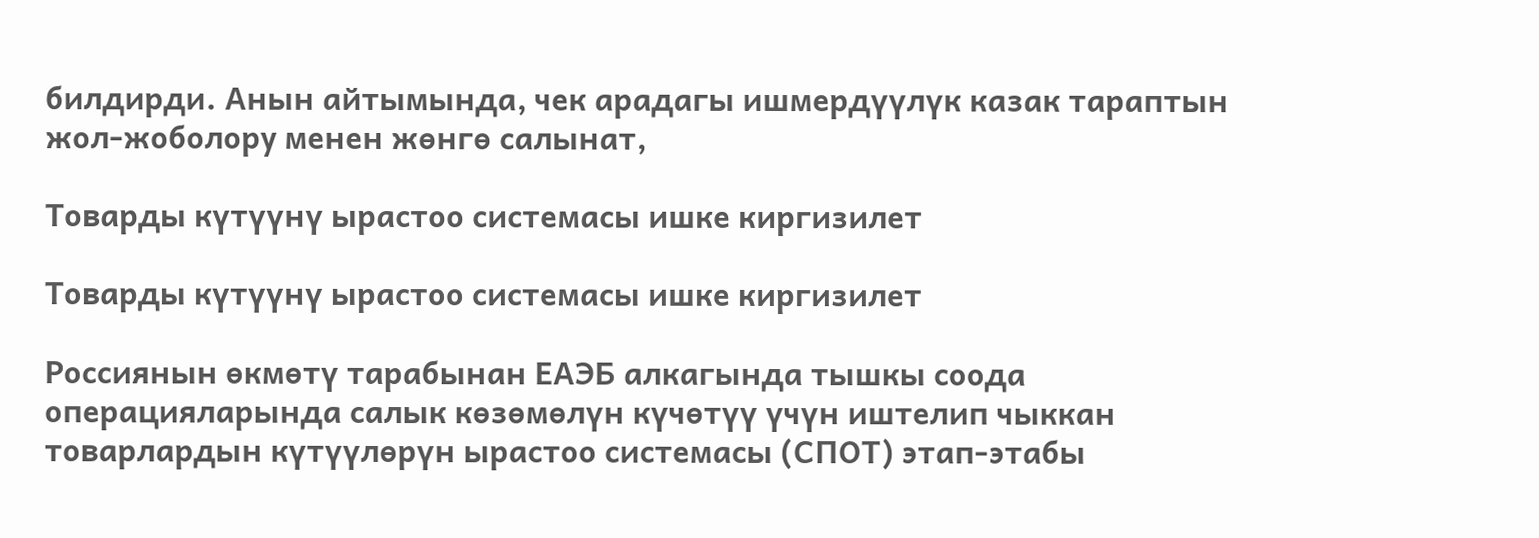билдирди. Анын айтымында, чек арадагы ишмердүүлүк казак тараптын жол-жоболору менен жөнгө салынат,

Товарды күтүүнү ырастоо системасы ишке киргизилет

Товарды күтүүнү ырастоо системасы ишке киргизилет

Россиянын өкмөтү тарабынан ЕАЭБ алкагында тышкы соода операцияларында салык көзөмөлүн күчөтүү үчүн иштелип чыккан товарлардын күтүүлөрүн ырастоо системасы (СПОТ) этап-этабы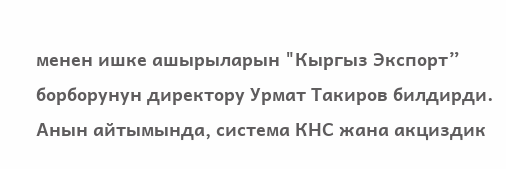менен ишке ашырыларын "Кыргыз Экспорт” борборунун директору Урмат Такиров билдирди. Анын айтымында, система КНС жана акциздик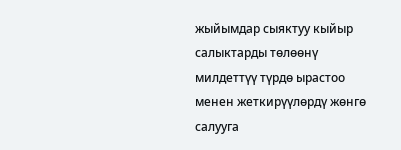жыйымдар сыяктуу кыйыр салыктарды төлөөнү милдеттүү түрдө ырастоо менен жеткирүүлөрдү жөнгө салууга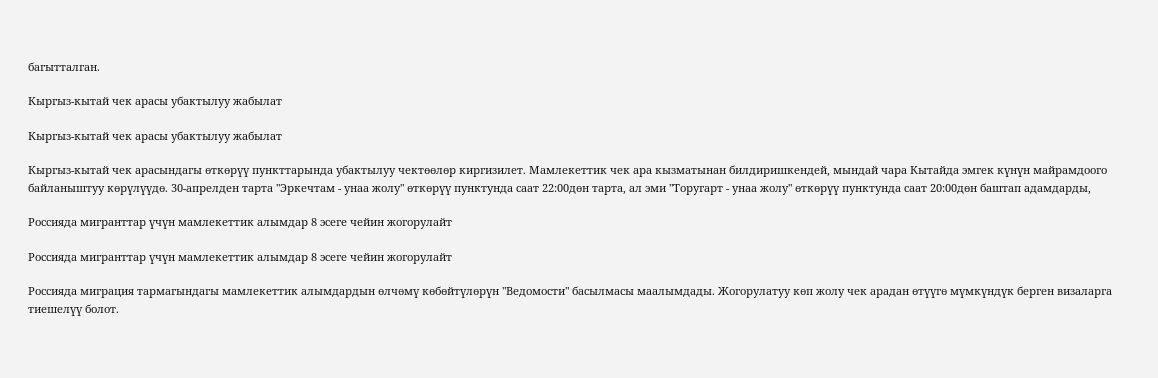багытталган.

Кыргыз-кытай чек арасы убактылуу жабылат

Кыргыз-кытай чек арасы убактылуу жабылат

Кыргыз-кытай чек арасындагы өткөрүү пункттарында убактылуу чектөөлөр киргизилет. Мамлекеттик чек ара кызматынан билдиришкендей, мындай чара Кытайда эмгек күнүн майрамдоого байланыштуу көрүлүүдө. 30-апрелден тарта "Эркечтам - унаа жолу" өткөрүү пунктунда саат 22:00дөн тарта, ал эми "Торугарт - унаа жолу" өткөрүү пунктунда саат 20:00дөн баштап адамдарды,

Россияда мигранттар үчүн мамлекеттик алымдар 8 эсеге чейин жогорулайт

Россияда мигранттар үчүн мамлекеттик алымдар 8 эсеге чейин жогорулайт

Россияда миграция тармагындагы мамлекеттик алымдардын өлчөмү көбөйтүлөрүн "Ведомости" басылмасы маалымдады. Жогорулатуу көп жолу чек арадан өтүүгө мүмкүндүк берген визаларга тиешелүү болот.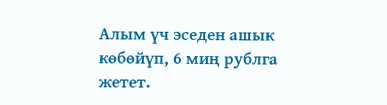Алым үч эседен ашык көбөйүп, 6 миң рублга жетет.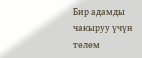Бир адамды чакыруу үчүн төлөм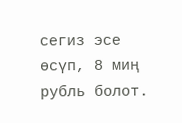сегиз эсе өсүп, 8 миң рубль болот.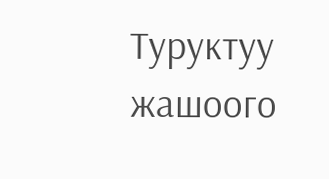Туруктуу жашоого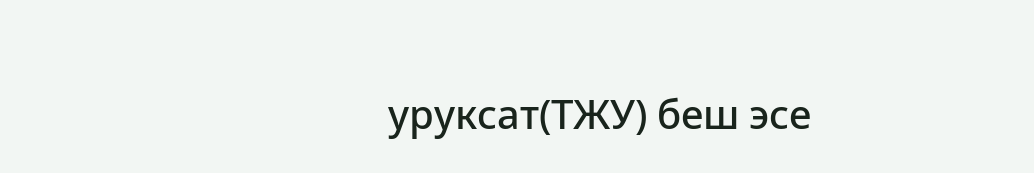уруксат(ТЖУ) беш эсе